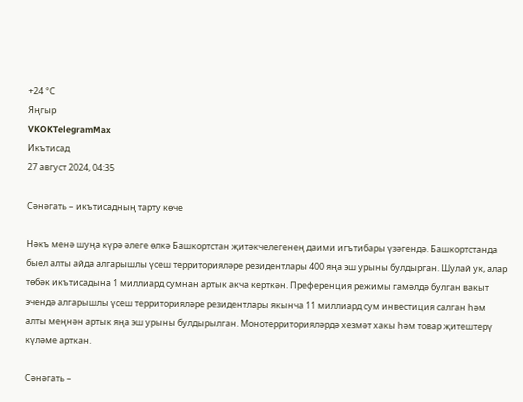+24 °С
Яңгыр
VKOKTelegramMax
Икътисад
27 август 2024, 04:35

Сәнәгать – икътисадның тарту көче

Нәкъ менә шуңа күрә әлеге өлкә Башкортстан җитәкчелегенең даими игътибары үзәгендә. Башкортстанда быел алты айда алгарышлы үсеш территорияләре резидентлары 400 яңа эш урыны булдырган. Шулай ук, алар төбәк икътисадына 1 миллиард сумнан артык акча керткән. Преференция режимы гамәлдә булган вакыт эчендә алгарышлы үсеш территорияләре резидентлары якынча 11 миллиард сум инвестиция салган һәм алты меңнән артык яңа эш урыны булдырылган. Монотерриторияләрдә хезмәт хакы һәм товар җитештерү күләме арткан.

Сәнәгать –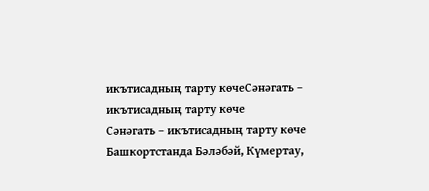икътисадның тарту көчеСәнәгать – икътисадның тарту көче
Сәнәгать – икътисадның тарту көче
Башкортстанда Бәләбәй, Күмертау,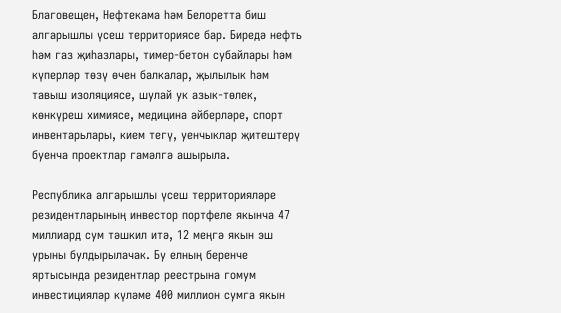Благовещен, Нефтекама һәм Белоретта биш алгарышлы үсеш территориясе бар. Биредә нефть һәм газ җиһазлары, тимер-бетон субайлары һәм күперләр төзү өчен балкалар, җылылык һәм тавыш изоляциясе, шулай ук азык-төлек, көнкүреш химиясе, медицина әйберләре, спорт инвентарьлары, кием тегү, уенчыклар җитештерү буенча проектлар гамәлгә ашырыла.

Республика алгарышлы үсеш территорияләре резидентларының инвестор портфеле якынча 47 миллиард сум тәшкил итә, 12 меңгә якын эш урыны булдырылачак. Бу елның беренче яртысында резидентлар реестрына гомум инвестицияләр күләме 400 миллион сумга якын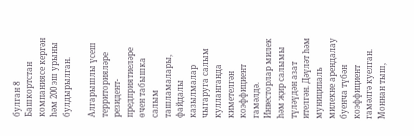булган 8 Башкортстан компаниясе кергән һәм 200 эш урыны булдырылган.

Алгарышлы үсеш территорияләре резидент-предприятиеләре өчен табышка салым ташламалары, файдалы казылмалар чыгаруга салым кулланганда киметелгән коэффициент гамәлдә. Инвесторлар милек һәм җир салымы түләүдән азат ителгән. Дәүләт һәм муниципаль милекне арендалау буенча түбән коэффициент гамәлгә куелган. Моннан тыш,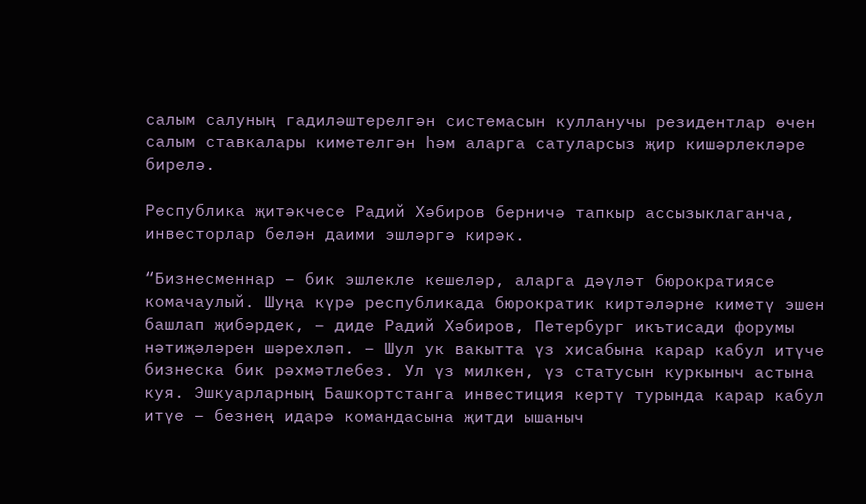салым салуның гадиләштерелгән системасын кулланучы резидентлар өчен салым ставкалары киметелгән һәм аларга сатуларсыз җир кишәрлекләре бирелә.

Республика җитәкчесе Радий Хәбиров берничә тапкыр ассызыклаганча, инвесторлар белән даими эшләргә кирәк.

“Бизнесменнар – бик эшлекле кешеләр, аларга дәүләт бюрократиясе комачаулый. Шуңа күрә республикада бюрократик киртәләрне киметү эшен башлап җибәрдек, – диде Радий Хәбиров, Петербург икътисади форумы нәтиҗәләрен шәрехләп. – Шул ук вакытта үз хисабына карар кабул итүче бизнеска бик рәхмәтлебез. Ул үз милкен, үз статусын куркыныч астына куя. Эшкуарларның Башкортстанга инвестиция кертү турында карар кабул итүе – безнең идарә командасына җитди ышаныч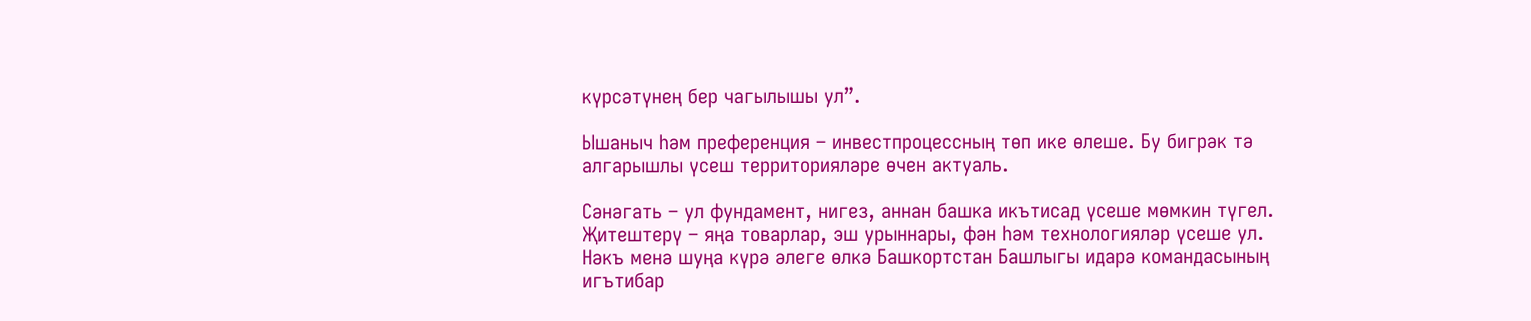күрсәтүнең бер чагылышы ул”.

Ышаныч һәм преференция – инвестпроцессның төп ике өлеше. Бу бигрәк тә алгарышлы үсеш территорияләре өчен актуаль.

Сәнәгать – ул фундамент, нигез, аннан башка икътисад үсеше мөмкин түгел. Җитештерү – яңа товарлар, эш урыннары, фән һәм технологияләр үсеше ул. Нәкъ менә шуңа күрә әлеге өлкә Башкортстан Башлыгы идарә командасының игътибар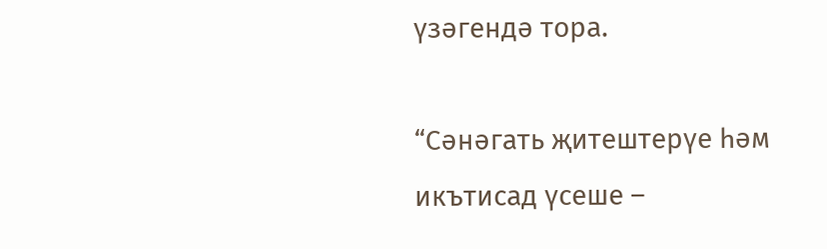үзәгендә тора.

“Сәнәгать җитештерүе һәм икътисад үсеше –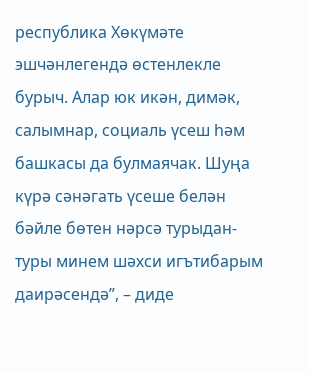республика Хөкүмәте эшчәнлегендә өстенлекле бурыч. Алар юк икән, димәк, салымнар, социаль үсеш һәм башкасы да булмаячак. Шуңа күрә сәнәгать үсеше белән бәйле бөтен нәрсә турыдан-туры минем шәхси игътибарым даирәсендә”, – диде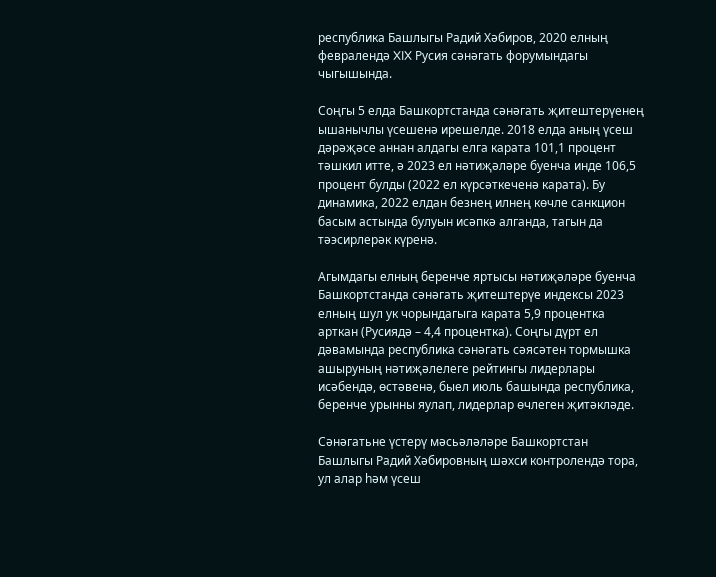республика Башлыгы Радий Хәбиров, 2020 елның февралендә XIX Русия сәнәгать форумындагы чыгышында.

Соңгы 5 елда Башкортстанда сәнәгать җитештерүенең ышанычлы үсешенә ирешелде. 2018 елда аның үсеш дәрәҗәсе аннан алдагы елга карата 101,1 процент тәшкил итте, ә 2023 ел нәтиҗәләре буенча инде 106,5 процент булды (2022 ел күрсәткеченә карата). Бу динамика, 2022 елдан безнең илнең көчле санкцион басым астында булуын исәпкә алганда, тагын да тәэсирлерәк күренә.

Агымдагы елның беренче яртысы нәтиҗәләре буенча Башкортстанда сәнәгать җитештерүе индексы 2023 елның шул ук чорындагыга карата 5,9 процентка арткан (Русиядә – 4,4 процентка). Соңгы дүрт ел дәвамында республика сәнәгать сәясәтен тормышка ашыруның нәтиҗәлелеге рейтингы лидерлары исәбендә, өстәвенә, быел июль башында республика, беренче урынны яулап, лидерлар өчлеген җитәкләде.

Сәнәгатьне үстерү мәсьәләләре Башкортстан Башлыгы Радий Хәбировның шәхси контролендә тора, ул алар һәм үсеш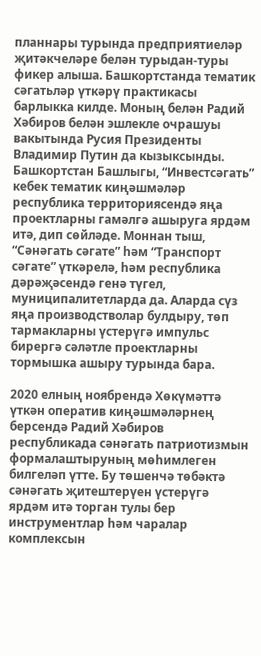планнары турында предприятиеләр җитәкчеләре белән турыдан-туры фикер алыша. Башкортстанда тематик сәгатьләр үткәрү практикасы барлыкка килде. Моның белән Радий Хәбиров белән эшлекле очрашуы вакытында Русия Президенты Владимир Путин да кызыксынды. Башкортстан Башлыгы, “Инвестсәгать” кебек тематик киңәшмәләр республика территориясендә яңа проектларны гамәлгә ашыруга ярдәм итә, дип сөйләде. Моннан тыш, “Сәнәгать сәгате” һәм “Транспорт сәгате” үткәрелә, һәм республика дәрәҗәсендә генә түгел, муниципалитетларда да. Аларда сүз яңа производстволар булдыру, төп тармакларны үстерүгә импульс бирергә сәләтле проектларны тормышка ашыру турында бара.

2020 елның ноябрендә Хөкүмәттә үткән оператив киңәшмәләрнең берсендә Радий Хәбиров республикада сәнәгать патриотизмын формалаштыруның мөһимлеген билгеләп үтте. Бу төшенчә төбәктә сәнәгать җитештерүен үстерүгә ярдәм итә торган тулы бер инструментлар һәм чаралар комплексын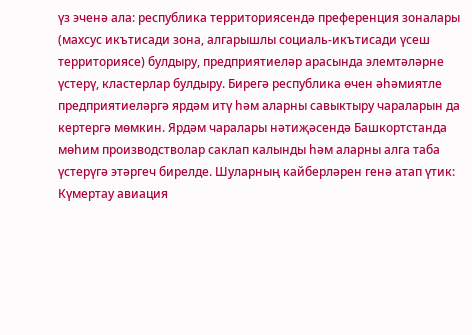үз эченә ала: республика территориясендә преференция зоналары (махсус икътисади зона, алгарышлы социаль-икътисади үсеш территориясе) булдыру, предприятиеләр арасында элемтәләрне үстерү, кластерлар булдыру. Бирегә республика өчен әһәмиятле предприятиеләргә ярдәм итү һәм аларны савыктыру чараларын да кертергә мөмкин. Ярдәм чаралары нәтиҗәсендә Башкортстанда мөһим производстволар саклап калынды һәм аларны алга таба үстерүгә этәргеч бирелде. Шуларның кайберләрен генә атап үтик: Күмертау авиация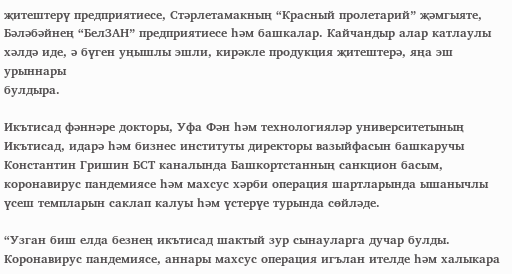җитештерү предприятиесе, Стәрлетамакның “Красный пролетарий” җәмгыяте, Бәләбәйнең “БелЗАН” предприятиесе һәм башкалар. Кайчандыр алар катлаулы хәлдә иде, ә бүген уңышлы эшли, кирәкле продукция җитештерә, яңа эш урыннары
булдыра.

Икътисад фәннәре докторы, Уфа Фән һәм технологияләр университетының Икътисад, идарә һәм бизнес институты директоры вазыйфасын башкаручы Константин Гришин БСТ каналында Башкортстанның санкцион басым, коронавирус пандемиясе һәм махсус хәрби операция шартларында ышанычлы үсеш темпларын саклап калуы һәм үстерүе турында сөйләде.

“Узган биш елда безнең икътисад шактый зур сынауларга дучар булды. Коронавирус пандемиясе, аннары махсус операция игълан ителде һәм халыкара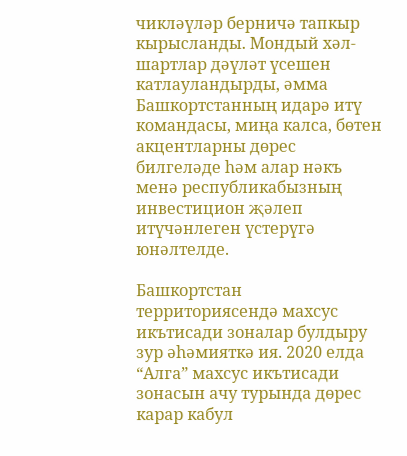чикләүләр берничә тапкыр кырысланды. Мондый хәл-шартлар дәүләт үсешен катлауландырды, әмма Башкортстанның идарә итү командасы, миңа калса, бөтен акцентларны дөрес билгеләде һәм алар нәкъ менә республикабызның инвестицион җәлеп итүчәнлеген үстерүгә юнәлтелде.

Башкортстан территориясендә махсус икътисади зоналар булдыру зур әһәмияткә ия. 2020 елда “Алга” махсус икътисади зонасын ачу турында дөрес карар кабул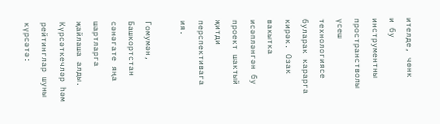ителде, чөнк
и бу инструментны пространстволы үсеш технологиясе буларак карарга кирәк. Озак вакытка исәпләнгән бу проект шактый җитди перспективага ия.

Гомумән, Башкортстан сәнәгате яңа шартларга җайлаша алды. Күрсәткечләр һәм рейтинглар шуны күрсәтә: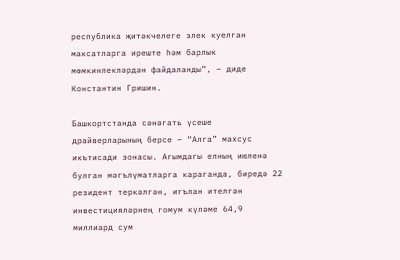республика җитәкчелеге элек куелган максатларга иреште һәм барлык мөмкинлекләрдән файдаланды”, – диде Константин Гришин.

Башкортстанда сәнәгать үсеше драйверларының берсе – “Алга” махсус икътисади зонасы. Агымдагы елның июленә булган мәгълүматларга караганда, биредә 22 резидент теркәлгән, игълан ителгән инвестицияләрнең гомум күләме 64,9 миллиард сум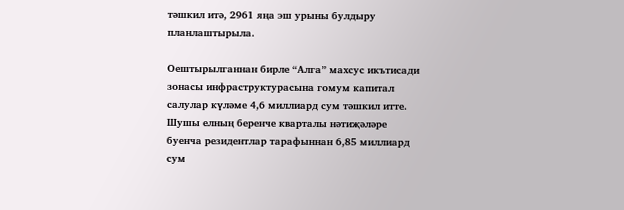тәшкил итә, 2961 яңа эш урыны булдыру планлаштырыла.

Оештырылганнан бирле “Алга” махсус икътисади зонасы инфраструктурасына гомум капитал салулар күләме 4,6 миллиард сум тәшкил итте. Шушы елның беренче кварталы нәтиҗәләре буенча резидентлар тарафыннан 6,85 миллиард сум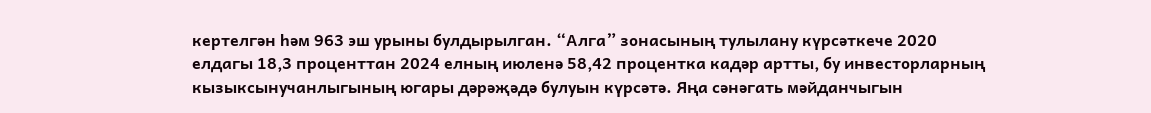кертелгән һәм 963 эш урыны булдырылган. “Алга” зонасының тулылану күрсәткече 2020 елдагы 18,3 проценттан 2024 елның июленә 58,42 процентка кадәр артты, бу инвесторларның кызыксынучанлыгының югары дәрәҗәдә булуын күрсәтә. Яңа сәнәгать мәйданчыгын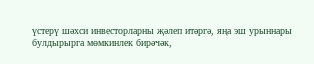үстерү шәхси инвесторларны җәлеп итәргә, яңа эш урыннары булдырырга мөмкинлек бирәчәк,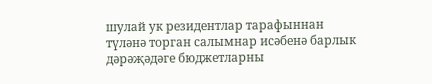шулай ук резидентлар тарафыннан түләнә торган салымнар исәбенә барлык дәрәҗәдәге бюджетларны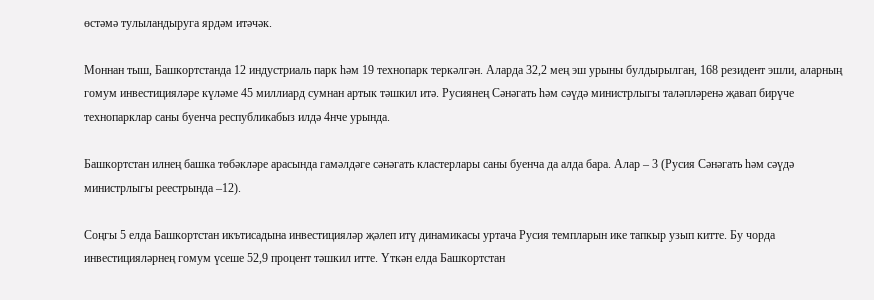өстәмә тулыландыруга ярдәм итәчәк.

Моннан тыш, Башкортстанда 12 индустриаль парк һәм 19 технопарк теркәлгән. Аларда 32,2 мең эш урыны булдырылган, 168 резидент эшли, аларның гомум инвестицияләре күләме 45 миллиард сумнан артык тәшкил итә. Русиянең Сәнәгать һәм сәүдә министрлыгы таләпләренә җавап бирүче технопарклар саны буенча республикабыз илдә 4нче урында.

Башкортстан илнең башка төбәкләре арасында гамәлдәге сәнәгать кластерлары саны буенча да алда бара. Алар – 3 (Русия Сәнәгать һәм сәүдә министрлыгы реестрында –12).

Соңгы 5 елда Башкортстан икътисадына инвестицияләр җәлеп итү динамикасы уртача Русия темпларын ике тапкыр узып китте. Бу чорда инвестицияләрнең гомум үсеше 52,9 процент тәшкил итте. Үткән елда Башкортстан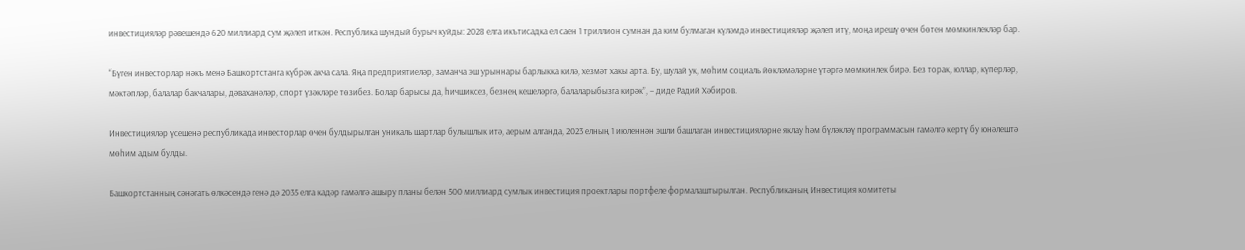инвестицияләр рәвешендә 620 миллиард сум җәлеп иткән. Республика шундый бурыч куйды: 2028 елга икътисадка ел саен 1 триллион сумнан да ким булмаган күләмдә инвестицияләр җәлеп итү, моңа ирешү өчен бөтен мөмкинлекләр бар.

“Бүген инвесторлар нәкъ менә Башкортстанга күбрәк акча сала. Яңа предприятиеләр, заманча эш урыннары барлыкка килә, хезмәт хакы арта. Бу, шулай ук, мөһим социаль йөкләмәләрне үтәргә мөмкинлек бирә. Без торак, юллар, күперләр, мәктәпләр, балалар бакчалары, дәваханәләр, спорт үзәкләре төзибез. Болар барысы да, һичшиксез, безнең кешеләргә, балаларыбызга кирәк”, – диде Радий Хәбиров.

Инвестицияләр үсешенә республикада инвесторлар өчен булдырылган уникаль шартлар булышлык итә, аерым алганда, 2023 елның 1 июленнән эшли башлаган инвестицияләрне яклау һәм бүләкләү программасын гамәлгә кертү бу юнәлештә мөһим адым булды.

Башкортстанның сәнәгать өлкәсендә генә дә 2035 елга кадәр гамәлгә ашыру планы белән 500 миллиард сумлык инвестиция проектлары портфеле формалаштырылган. Республиканың Инвестиция комитеты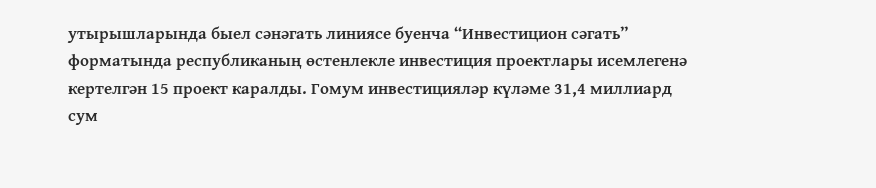утырышларында быел сәнәгать линиясе буенча “Инвестицион сәгать” форматында республиканың өстенлекле инвестиция проектлары исемлегенә кертелгән 15 проект каралды. Гомум инвестицияләр күләме 31,4 миллиард сум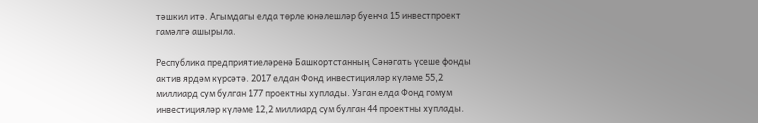тәшкил итә. Агымдагы елда төрле юнәлешләр буенча 15 инвестпроект гамәлгә ашырыла.

Республика предприятиеләренә Башкортстанның Сәнәгать үсеше фонды актив ярдәм күрсәтә. 2017 елдан Фонд инвестицияләр күләме 55,2 миллиард сум булган 177 проектны хуплады. Узган елда Фонд гомум инвестицияләр күләме 12,2 миллиард сум булган 44 проектны хуплады.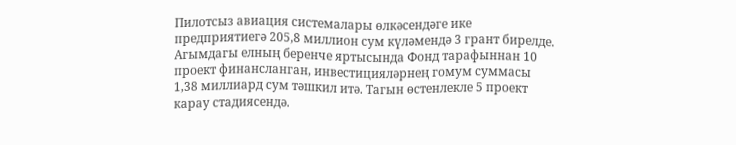Пилотсыз авиация системалары өлкәсендәге ике предприятиегә 205,8 миллион сум күләмендә 3 грант бирелде. Агымдагы елның беренче яртысында Фонд тарафыннан 10 проект финансланган, инвестицияләрнең гомум суммасы 1,38 миллиард сум тәшкил итә. Тагын өстенлекле 5 проект карау стадиясендә.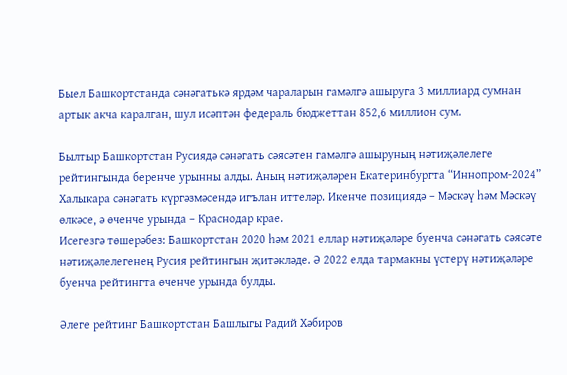Быел Башкортстанда сәнәгатькә ярдәм чараларын гамәлгә ашыруга 3 миллиард сумнан артык акча каралган, шул исәптән федераль бюджеттан 852,6 миллион сум.

Былтыр Башкортстан Русиядә сәнәгать сәясәтен гамәлгә ашыруның нәтиҗәлелеге рейтингында беренче урынны алды. Аның нәтиҗәләрен Екатеринбургта “Иннопром-2024” Халыкара сәнәгать күргәзмәсендә игълан иттеләр. Икенче позициядә – Мәскәү һәм Мәскәү өлкәсе, ә өченче урында – Краснодар крае.
Исегезгә төшерәбез: Башкортстан 2020 һәм 2021 еллар нәтиҗәләре буенча сәнәгать сәясәте нәтиҗәлелегенең Русия рейтингын җитәкләде. Ә 2022 елда тармакны үстерү нәтиҗәләре буенча рейтингта өченче урында булды.

Әлеге рейтинг Башкортстан Башлыгы Радий Хәбиров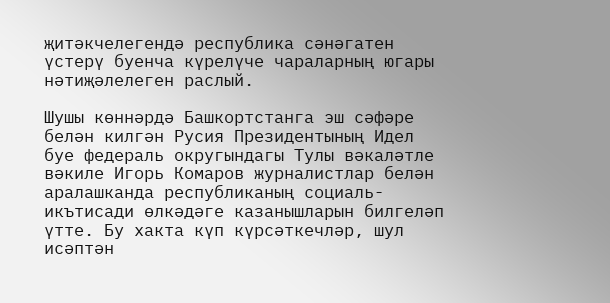җитәкчелегендә республика сәнәгатен үстерү буенча күрелүче чараларның югары нәтиҗәлелеген раслый.

Шушы көннәрдә Башкортстанга эш сәфәре белән килгән Русия Президентының Идел буе федераль округындагы Тулы вәкаләтле вәкиле Игорь Комаров журналистлар белән аралашканда республиканың социаль-икътисади өлкәдәге казанышларын билгеләп үтте. Бу хакта күп күрсәткечләр, шул исәптән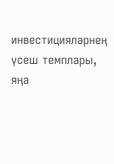инвестицияләрнең үсеш темплары, яңа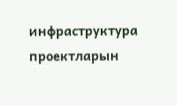инфраструктура проектларын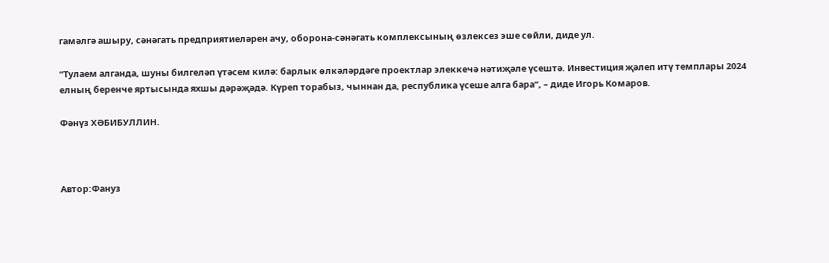гамәлгә ашыру, сәнәгать предприятиеләрен ачу, оборона-сәнәгать комплексының өзлексез эше сөйли, диде ул.

“Тулаем алганда, шуны билгеләп үтәсем килә: барлык өлкәләрдәге проектлар элеккечә нәтиҗәле үсештә. Инвестиция җәлеп итү темплары 2024 елның беренче яртысында яхшы дәрәҗәдә. Күреп торабыз, чыннан да, республика үсеше алга бара”, – диде Игорь Комаров.

Фәнүз ХӘБИБУЛЛИН.



Автор:Фануз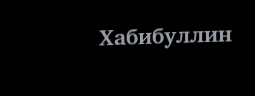Хабибуллин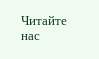Читайте нас